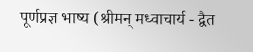पूर्णप्रज्ञ भाष्य (श्रीमन् मध्वाचार्य - द्वैत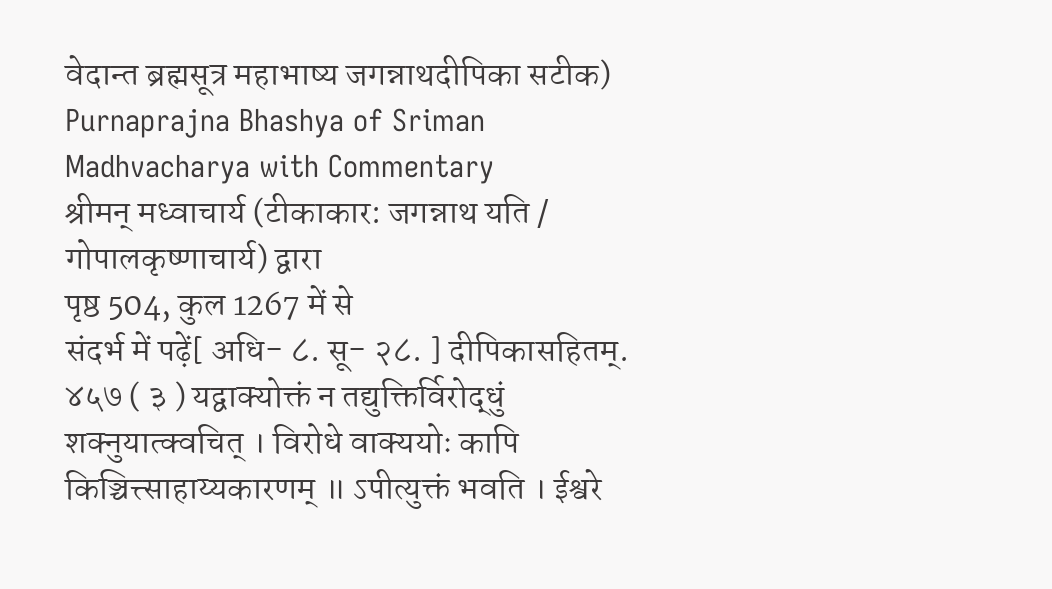वेदान्त ब्रह्मसूत्र महाभाष्य जगन्नाथदीपिका सटीक)
Purnaprajna Bhashya of Sriman Madhvacharya with Commentary
श्रीमन् मध्वाचार्य (टीकाकार: जगन्नाथ यति / गोपालकृष्णाचार्य) द्वारा
पृष्ठ 504, कुल 1267 में से
संदर्भ में पढ़ें[ अधि- ८. सू- २८. ] दीपिकासहितम्. ४५७ ( ३ ) यद्वाक्योक्तं न तद्युक्तिर्विरोद्धुं शक्नुयात्क्वचित् । विरोधे वाक्ययोः कापि किञ्चित्त्साहाय्यकारणम् ॥ ऽपीत्युक्तं भवति । ईश्वरे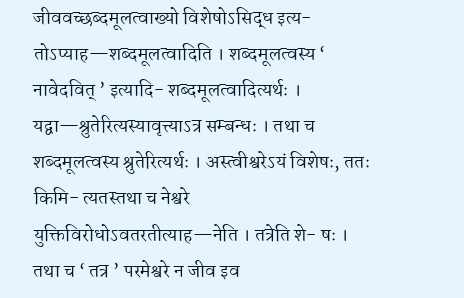जीववच्छब्दमूलत्वाख्यो विशेषोऽसिद्ध इत्य- तोऽप्याह—शब्दमूलत्वादिति । शब्दमूलत्वस्य ‘ नावेदवित् ’ इत्यादि- शब्दमूलत्वादित्यर्थः । यद्वा—श्रुतेरित्यस्यावृत्त्याऽत्र सम्बन्धः । तथा च शब्दमूलत्वस्य श्रुतेरित्यर्थः । अस्त्वीश्वरेऽयं विशेषः, ततः किमि- त्यतस्तथा च नेश्वरे युक्तिविरोधोऽवतरतीत्याह—नेति । तत्रेति शे- षः । तथा च ‘ तत्र ’ परमेश्वरे न जीव इव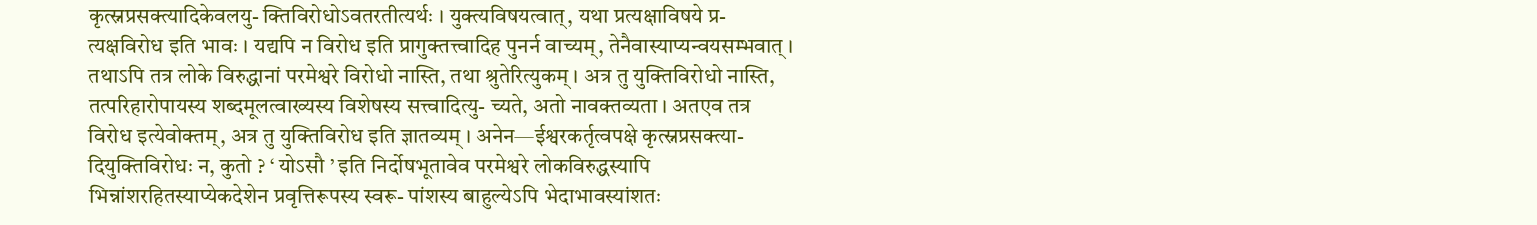कृत्स्नप्रसक्त्यादिकेवलयु- क्तिविरोधोऽवतरतीत्यर्थः । युक्त्यविषयत्वात्, यथा प्रत्यक्षाविषये प्र- त्यक्षविरोध इति भावः । यद्यपि न विरोध इति प्रागुक्तत्त्वादिह पुनर्न वाच्यम्, तेनैवास्याप्यन्वयसम्भवात् । तथाऽपि तत्र लोके विरुद्धानां परमेश्वरे विरोधो नास्ति, तथा श्रुतेरित्युकम् । अत्र तु युक्तिविरोधो नास्ति, तत्परिहारोपायस्य शब्दमूलत्वाख्यस्य विशेषस्य सत्त्वादित्यु- च्यते, अतो नावक्तव्यता । अतएव तत्र विरोध इत्येवोक्तम्, अत्र तु युक्तिविरोध इति ज्ञातव्यम् । अनेन—ईश्वरकर्तृत्वपक्षे कृत्स्नप्रसक्त्या- दियुक्तिविरोधः न, कुतो ? ‘ योऽसौ ’ इति निर्दोषभूतावेव परमेश्वरे लोकविरुद्धस्यापि भिन्नांशरहितस्याप्येकदेशेन प्रवृत्तिरूपस्य स्वरू- पांशस्य बाहुल्येऽपि भेदाभावस्यांशतः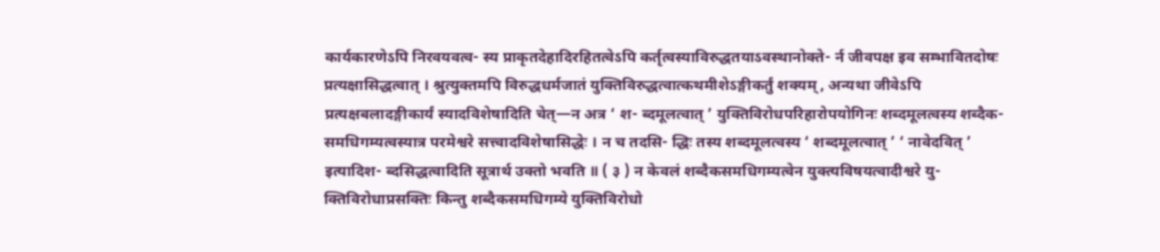कार्यकारणेऽपि निरवयवत्व- स्य प्राकृतदेहादिरहितत्वेऽपि कर्तृत्वस्याविरुद्धतयाऽवस्थानोक्ते- र्न जीवपक्ष इव सम्भावितदोषः प्रत्यक्षासिद्धत्वात् । श्रुत्युक्तमपि विरुद्धधर्मजातं युक्तिविरुद्धत्वात्कथमीशेऽङ्गीकर्तुं शक्यम्, अन्यथा जीवेऽपि प्रत्यक्षबलादङ्गीकार्यं स्यादविशेषादिति चेत्—न अत्र ‘ श- ब्दमूलत्वात् ’ युक्तिविरोधपरिहारोपयोगिनः शब्दमूलत्वस्य शब्दैक- समधिगम्यत्वस्यात्र परमेश्वरे सत्त्वादविशेषासिद्धेः । न च तदसि- द्धिः तस्य शब्दमूलत्वस्य ‘ शब्दमूलत्वात् ’ ‘ नावेदवित् ’ इत्यादिश- ब्दसिद्धत्वादिति सूत्रार्थ उक्तो भवति ॥ ( ३ ) न केवलं शब्दैकसमधिगम्यत्वेन युक्त्यविषयत्वादीश्वरे यु- क्तिविरोधाप्रसक्तिः किन्तु शब्दैकसमधिगम्ये युक्तिविरोधो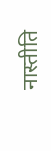नास्तीति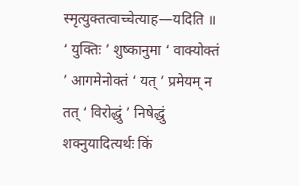स्मृत्युक्तत्वाच्चेत्याह—यदिति ॥ ‘ युक्तिः ’ शुष्कानुमा ‘ वाक्योक्तं ’ आगमेनोक्तं ‘ यत् ’ प्रमेयम् न तत् ‘ विरोद्धुं ’ निषेद्धुं शक्नुयादित्यर्थः किं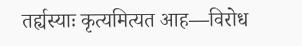तर्ह्यस्याः कृत्यमित्यत आह—विरोध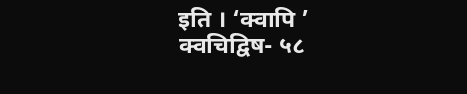इति । ‘क्वापि ’ क्वचिद्विष- ५८